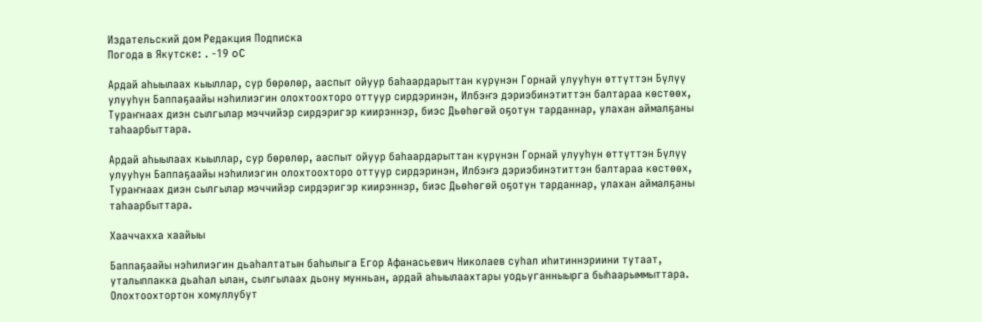Издательский дом Редакция Подписка
Погода в Якутске: . -19 oC

Ардай аһыылаах кыыллар, сур бөрөлөр, ааспыт ойуур баһаардарыттан күрүнэн Горнай улууһун өттүттэн Бүлүү улууһун Баппаҕаайы нэһилиэгин олохтоохторо оттуур сирдэринэн, Илбэҥэ дэриэбинэтиттэн балтараа көстөөх, Тураҥнаах диэн сылгылар мэччийэр сирдэригэр киирэннэр, биэс Дьөһөгөй оҕотун тарданнар, улахан аймалҕаны таһаарбыттара.

Ардай аһыылаах кыыллар, сур бөрөлөр, ааспыт ойуур баһаардарыттан күрүнэн Горнай улууһун өттүттэн Бүлүү улууһун Баппаҕаайы нэһилиэгин олохтоохторо оттуур сирдэринэн, Илбэҥэ дэриэбинэтиттэн балтараа көстөөх, Тураҥнаах диэн сылгылар мэччийэр сирдэригэр киирэннэр, биэс Дьөһөгөй оҕотун тарданнар, улахан аймалҕаны таһаарбыттара.

Хааччахха хаайыы

Баппаҕаайы нэһилиэгин дьаһалтатын баһылыга Егор Афанасьевич Николаев суһал иһитиннэриини тутаат, уталыппакка дьаһал ылан, сылгылаах дьону мунньан, ардай аһыылаахтары уодьуганныырга быһаарыммыттара. Олохтоохтортон хомуллубут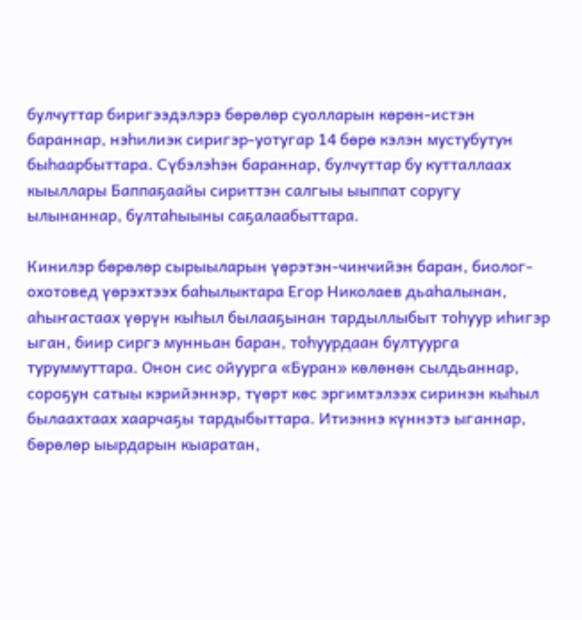булчуттар биригээдэлэрэ бөрөлөр суолларын көрөн-истэн бараннар, нэһилиэк сиригэр-уотугар 14 бөрө кэлэн мустубутун быһаарбыттара. Сүбэлэһэн бараннар, булчуттар бу кутталлаах кыыллары Баппаҕаайы сириттэн салгыы ыыппат соругу ылынаннар, бултаһыыны саҕалаабыттара.

Кинилэр бөрөлөр сырыыларын үөрэтэн-чинчийэн баран, биолог-охотовед үөрэхтээх баһылыктара Егор Николаев дьаһалынан, аһыҥастаах үөрүн кыһыл былааҕынан тардыллыбыт тоһуур иһигэр ыган, биир сиргэ мунньан баран, тоһуурдаан бултуурга туруммуттара. Онон сис ойуурга «Буран» көлөнөн сылдьаннар, сороҕун сатыы кэрийэннэр, түөрт көс эргимтэлээх сиринэн кыһыл былаахтаах хаарчаҕы тардыбыттара. Итиэннэ күннэтэ ыганнар, бөрөлөр ыырдарын кыаратан,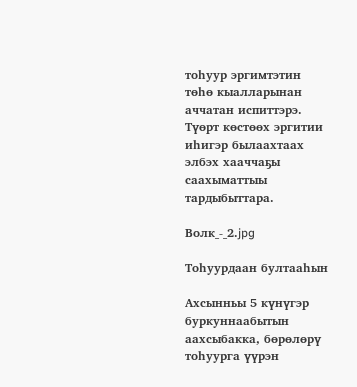тоһуур эргимтэтин төһө кыалларынан аччатан испиттэрэ. Түөрт көстөөх эргитии иһигэр былаахтаах элбэх хааччаҕы саахыматтыы тардыбыттара.

Волк_-_2.jpg

Тоһуурдаан бултааһын

Ахсынньы 5 күнүгэр буркуннаабытын аахсыбакка, бөрөлөрү тоһуурга үүрэн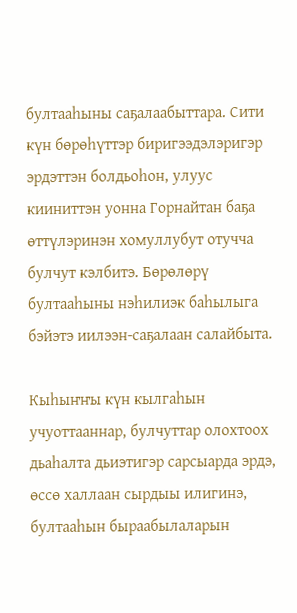бултааһыны саҕалаабыттара. Сити күн бөрөһүттэр биригээдэлэригэр эрдэттэн болдьоһон, улуус кииниттэн уонна Горнайтан баҕа өттүлэринэн хомуллубут отучча булчут кэлбитэ. Бөрөлөрү бултааһыны нэһилиэк баһылыга бэйэтэ иилээн-саҕалаан салайбыта.

Кыһыҥҥы күн кылгаһын учуоттааннар, булчуттар олохтоох дьаһалта дьиэтигэр сарсыарда эрдэ, өссө халлаан сырдыы илигинэ, бултааһын быраабылаларын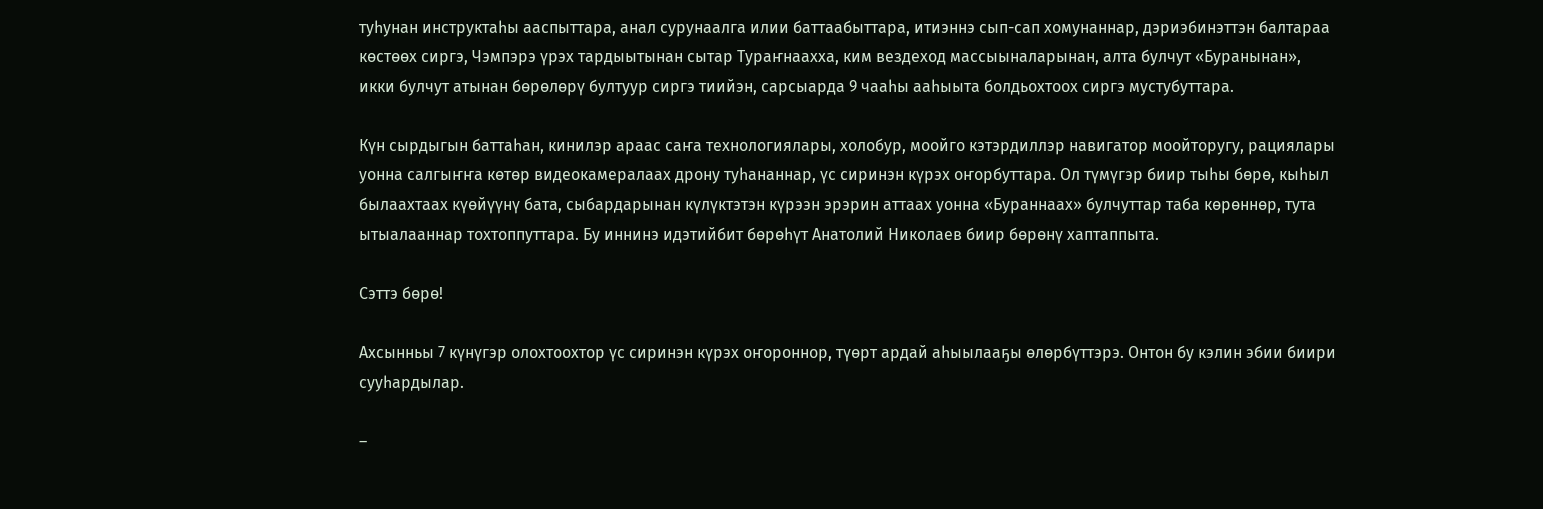туһунан инструктаһы ааспыттара, анал сурунаалга илии баттаабыттара, итиэннэ сып-сап хомунаннар, дэриэбинэттэн балтараа көстөөх сиргэ, Чэмпэрэ үрэх тардыытынан сытар Тураҥнаахха, ким вездеход массыыналарынан, алта булчут «Буранынан», икки булчут атынан бөрөлөрү бултуур сиргэ тиийэн, сарсыарда 9 чааһы ааһыыта болдьохтоох сиргэ мустубуттара.

Күн сырдыгын баттаһан, кинилэр араас саҥа технологиялары, холобур, моойго кэтэрдиллэр навигатор моойторугу, рациялары уонна салгыҥҥа көтөр видеокамералаах дрону туһананнар, үс сиринэн күрэх оҥорбуттара. Ол түмүгэр биир тыһы бөрө, кыһыл былаахтаах күөйүүнү бата, сыбардарынан күлүктэтэн күрээн эрэрин аттаах уонна «Бураннаах» булчуттар таба көрөннөр, тута ытыалааннар тохтоппуттара. Бу иннинэ идэтийбит бөрөһүт Анатолий Николаев биир бөрөнү хаптаппыта.

Сэттэ бөрө!

Ахсынньы 7 күнүгэр олохтоохтор үс сиринэн күрэх оҥороннор, түөрт ардай аһыылааҕы өлөрбүттэрэ. Онтон бу кэлин эбии биири сууһардылар.

–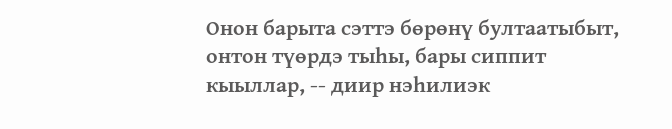Онон барыта сэттэ бөрөнү бултаатыбыт, онтон түөрдэ тыһы, бары сиппит кыыллар, -- диир нэһилиэк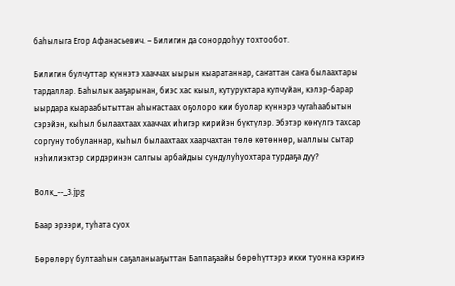баһылыга Егор Афанасьевич. – Билигин да сонордоһуу тохтообот.

Билигин булчуттар күннэтэ хааччах ыырын кыаратаннар, саҥаттан саҥа былаахтары тардаллар. Баһылык ааҕарынан, биэс хас кыыл, кутуруктара купчуйан, кэлэр-барар ыырдара кыараабытыттан аһыҥастаах оҕолоро кии буолар күннэрэ чугаһаабытын сэрэйэн, кыһыл былаахтаах хааччах иһигэр кирийэн бүктүлэр. Эбэтэр көҥүлгэ тахсар соргуну тобуланнар, кыһыл былаахтаах хаарчахтан төлө көтөннөр, ыаллыы сытар нэһилиэктэр сирдэринэн салгыы арбайдыы сундулуһуохтара турдаҕа дуу?

Волк_--_3.jpg

Баар эрээри, туһата суох

Бөрөлөрү бултааһын саҕаланыаҕыттан Баппаҕаайы бөрөһүттэрэ икки туонна кэриҥэ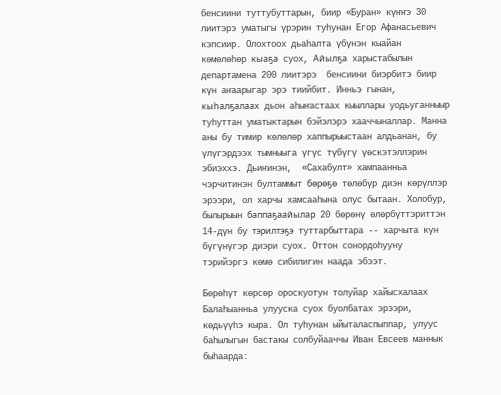бенсиини туттубуттарын, биир «Буран» күҥҥэ 30 лиитэрэ уматыгы үрэрин туһунан Егор Афанасьевич кэпсиир. Олохтоох дьаһалта үбүнэн кыайан көмөлөһөр кыаҕа суох, Айылҕа харыстабылын департамена 200 лиитэрэ  бенсиини биэрбитэ биир күн аҥаарыгар эрэ тиийбит. Инньэ гынан, кыһалҕалаах дьон аһыҥастаах кыыллары уодьуганныыр туһуттан уматыктарын бэйэлэрэ хааччыналлар. Манна аны бу тимир көлөлөр хаппырыыстаан алдьанан, бу үлүгэрдээх тымныыга үгүс түбүгү үөскэтэллэрин эбиэххэ. Дьиҥинэн,  «Сахабулт» хампаанньа чэрчитинэн бултаммыт бөрөҕө төлөбүр диэн көрүллэр эрээри, ол харчы хамсааһына олус бытаан. Холобур, былырыын баппаҕаайылар 20 бөрөнү өлөрбүттэриттэн 14-дүн бу тэрилтэҕэ туттарбыттара -- харчыта күн бүгүнүгэр диэри суох. Оттон сонордоһууну тэрийэргэ көмө сибилигин наада эбээт.

Бөрөһүт көрсөр ороскуотун толуйар хайысхалаах Балаһыанньа улууска суох буолбатах эрээри, көдьүүһэ кыра. Ол туһунан ыйыталаспыппар, улуус баһылыгын бастакы солбуйааччы Иван Евсеев маннык быһаарда: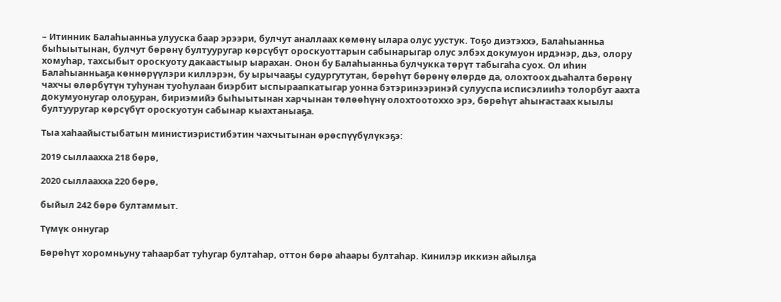– Итинник Балаһыанньа улууска баар эрээри, булчут аналлаах көмөнү ылара олус уустук. Тоҕо диэтэххэ, Балаһыанньа быһыытынан, булчут бөрөнү бултууругар көрсүбүт ороскуоттарын сабынарыгар олус элбэх докумуон ирдэнэр, дьэ, олору хомуһар, тахсыбыт ороскуоту дакаастыыр ыарахан. Онон бу Балаһыанньа булчукка төрүт табыгаһа суох. Ол иһин Балаһыанньаҕа көннөрүүлэри киллэрэн, бу ырычааҕы судургутутан, бөрөһүт бөрөнү өлөрдө да, олохтоох дьаһалта бөрөнү чахчы өлөрбүтүн туһунан туоһулаан биэрбит ыспыраапкатыгар уонна бэтэринээринэй сулууспа исписэлииһэ толорбут аахта докумуонугар олоҕуран, бириэмийэ быһыытынан харчынан төлөөһүнү олохтоотоххо эрэ, бөрөһүт аһыҥастаах кыылы бултууругар көрсүбүт ороскуотун сабынар кыахтаныаҕа.

Тыа хаһаайыстыбатын министиэристибэтин чахчытынан өрөспүүбүлүкэҕэ:

2019 сыллаахха 218 бөрө,

2020 сыллаахха 220 бөрө,

быйыл 242 бөрө бултаммыт.

Түмүк оннугар

Бөрөһүт хоромньуну таһаарбат туһугар бултаһар, оттон бөрө аһаары бултаһар. Кинилэр иккиэн айылҕа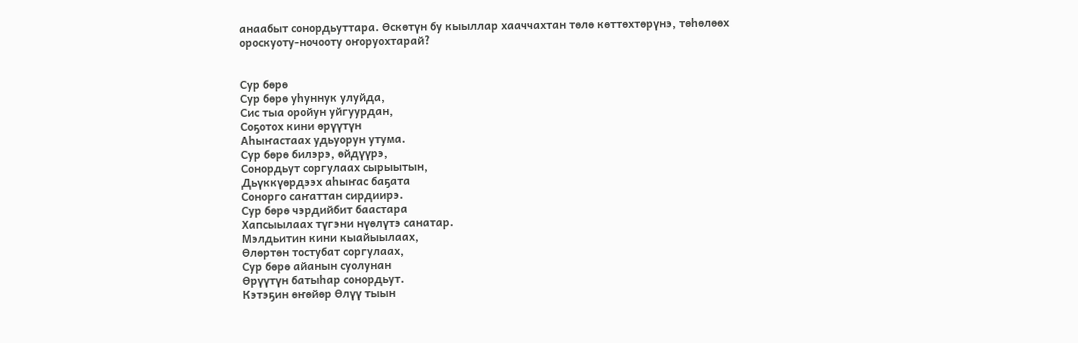анаабыт сонордьуттара. Өскөтүн бу кыыллар хааччахтан төлө көттөхтөрүнэ, төһөлөөх ороскуоту-ночооту оҥоруохтарай?


Сур бөрө
Сур бөрө уһуннук улуйда,
Сис тыа оройун уйгуурдан,
Соҕотох кини өрүүтүн
Аһыҥастаах удьуорун утума.
Сур бөрө билэрэ, өйдүүрэ,
Сонордьут соргулаах сырыытын,
Дьүккүөрдээх аһыҥас баҕата
Сонорго саҥаттан сирдиирэ.
Сур бөрө чэрдийбит баастара
Хапсыылаах түгэни нүөлүтэ санатар.
Мэлдьитин кини кыайыылаах,
Өлөртөн тостубат соргулаах,
Сур бөрө айанын суолунан
Өрүүтүн батыһар сонордьут.
Кэтэҕин өҥөйөр Өлүү тыын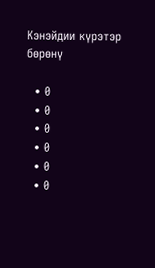Кэнэйдии күрэтэр бөрөнү

  • 0
  • 0
  • 0
  • 0
  • 0
  • 0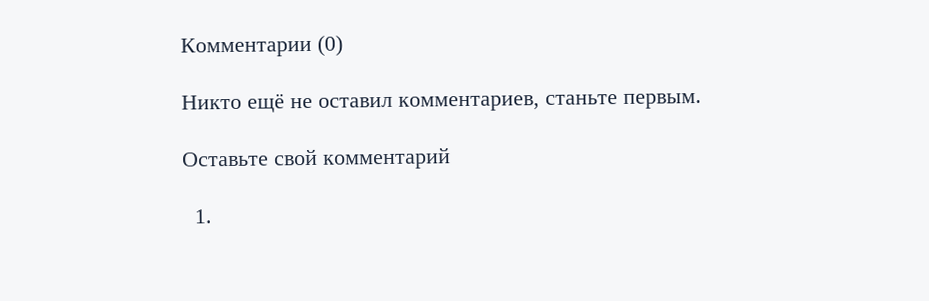Комментарии (0)

Никто ещё не оставил комментариев, станьте первым.

Оставьте свой комментарий

  1.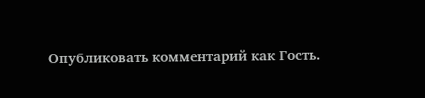Опубликовать комментарий как Гость.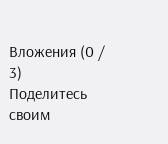Вложения (0 / 3)
Поделитесь своим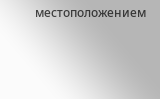местоположением